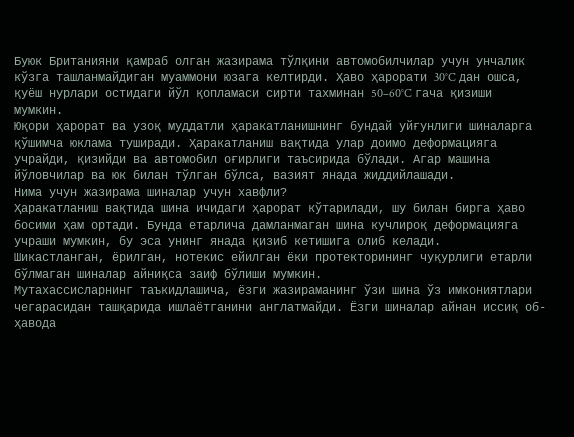Буюк Британияни қамраб олган жазирама тўлқини автомобилчилар учун унчалик кўзга ташланмайдиган муаммони юзага келтирди. Ҳаво ҳарорати 30°C дан ошса, қуёш нурлари остидаги йўл қопламаси сирти тахминан 50–60°C гача қизиши мумкин.
Юқори ҳарорат ва узоқ муддатли ҳаракатланишнинг бундай уйғунлиги шиналарга қўшимча юклама туширади. Ҳаракатланиш вақтида улар доимо деформацияга учрайди, қизийди ва автомобил оғирлиги таъсирида бўлади. Агар машина йўловчилар ва юк билан тўлган бўлса, вазият янада жиддийлашади.
Нима учун жазирама шиналар учун хавфли?
Ҳаракатланиш вақтида шина ичидаги ҳарорат кўтарилади, шу билан бирга ҳаво босими ҳам ортади. Бунда етарлича дамланмаган шина кучлироқ деформацияга учраши мумкин, бу эса унинг янада қизиб кетишига олиб келади.
Шикастланган, ёрилган, нотекис ейилган ёки протекторининг чуқурлиги етарли бўлмаган шиналар айниқса заиф бўлиши мумкин.
Мутахассисларнинг таъкидлашича, ёзги жазираманинг ўзи шина ўз имкониятлари чегарасидан ташқарида ишлаётганини англатмайди. Ёзги шиналар айнан иссиқ об-ҳавода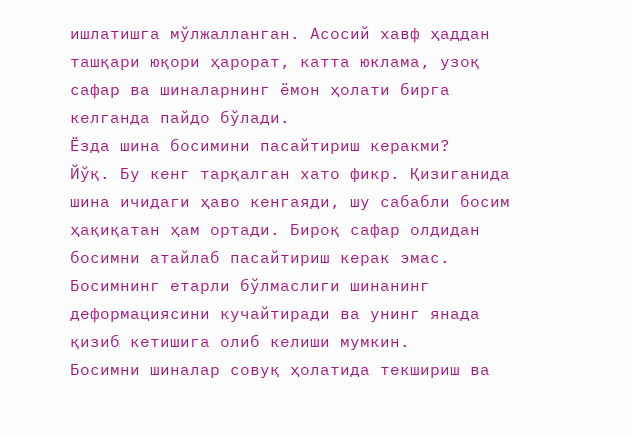ишлатишга мўлжалланган. Асосий хавф ҳаддан ташқари юқори ҳарорат, катта юклама, узоқ сафар ва шиналарнинг ёмон ҳолати бирга келганда пайдо бўлади.
Ёзда шина босимини пасайтириш керакми?
Йўқ. Бу кенг тарқалган хато фикр. Қизиганида шина ичидаги ҳаво кенгаяди, шу сабабли босим ҳақиқатан ҳам ортади. Бироқ сафар олдидан босимни атайлаб пасайтириш керак эмас. Босимнинг етарли бўлмаслиги шинанинг деформациясини кучайтиради ва унинг янада қизиб кетишига олиб келиши мумкин.
Босимни шиналар совуқ ҳолатида текшириш ва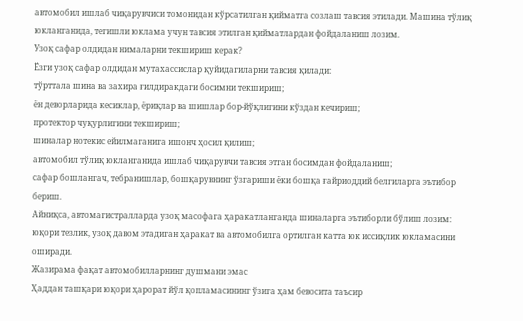автомобил ишлаб чиқарувчиси томонидан кўрсатилган қийматга созлаш тавсия этилади. Машина тўлиқ юкланганида, тегишли юклама учун тавсия этилган қийматлардан фойдаланиш лозим.
Узоқ сафар олдидан нималарни текшириш керак?
Ёзги узоқ сафар олдидан мутахассислар қуйидагиларни тавсия қилади:
тўрттала шина ва захира ғилдиракдаги босимни текшириш;
ён деворларида кесиклар, ёриқлар ва шишлар бор-йўқлигини кўздан кечириш;
протектор чуқурлигини текшириш;
шиналар нотекис ейилмаганига ишонч ҳосил қилиш;
автомобил тўлиқ юкланганида ишлаб чиқарувчи тавсия этган босимдан фойдаланиш;
сафар бошлангач, тебранишлар, бошқарувнинг ўзгариши ёки бошқа ғайриоддий белгиларга эътибор бериш.
Айниқса, автомагистралларда узоқ масофага ҳаракатланганда шиналарга эътиборли бўлиш лозим: юқори тезлик, узоқ давом этадиган ҳаракат ва автомобилга ортилган катта юк иссиқлик юкламасини оширади.
Жазирама фақат автомобилларнинг душмани эмас
Ҳаддан ташқари юқори ҳарорат йўл қопламасининг ўзига ҳам бевосита таъсир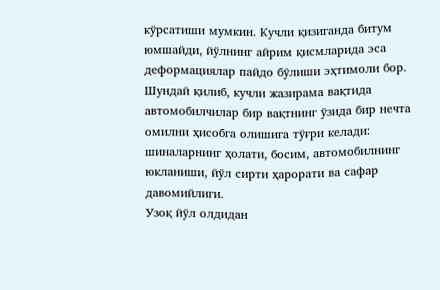кўрсатиши мумкин. Кучли қизиганда битум юмшайди, йўлнинг айрим қисмларида эса деформациялар пайдо бўлиши эҳтимоли бор.
Шундай қилиб, кучли жазирама вақтида автомобилчилар бир вақтнинг ўзида бир нечта омилни ҳисобга олишига тўғри келади: шиналарнинг ҳолати, босим, автомобилнинг юкланиши, йўл сирти ҳарорати ва сафар давомийлиги.
Узоқ йўл олдидан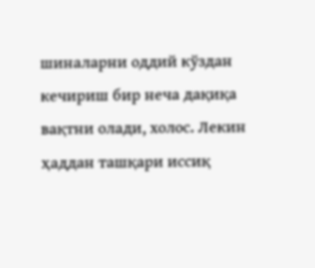шиналарни оддий кўздан кечириш бир неча дақиқа вақтни олади, холос. Лекин ҳаддан ташқари иссиқ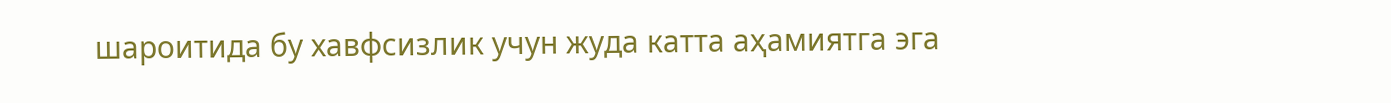шароитида бу хавфсизлик учун жуда катта аҳамиятга эга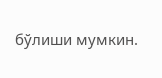бўлиши мумкин.